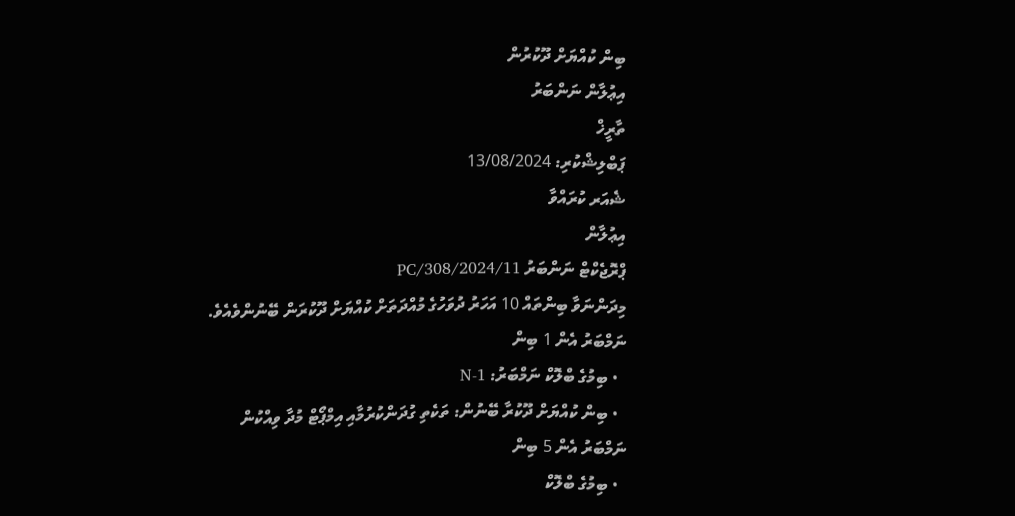ބިން ކުއްޔަށް ދޫކުރުން
އިޢުލާން ނަންބަރު
ތާރީޚް
ޕަބްލިޝްކުރި: 13/08/2024
ޝެއަރ ކުރައްވާ
އިޢުލާން
ޕްރޮޖެކްޓް ނަންބަރު PC/308/2024/11
މިދަންނަވާ ބިންތައް 10 އަހަރު ދުވަހުގެ މުއްދަތަށް ކުއްޔަށް ދޫކުރަން ބޭނުންވެއެވެ.
ނަމްބަރު އެން 1 ބިން
  • ބިމުގެ ބްލޮކް ނަމްބަރު: N-1
  • ބިން ކުއްޔަށް ދޫކުރާ ބޭނުން: ތަކެތި ގުދަންކުރުމާއި އިމްޕޯޓް މުދާ ވިއްކުން
ނަމްބަރު އެން 5 ބިން
  • ބިމުގެ ބްލޮކް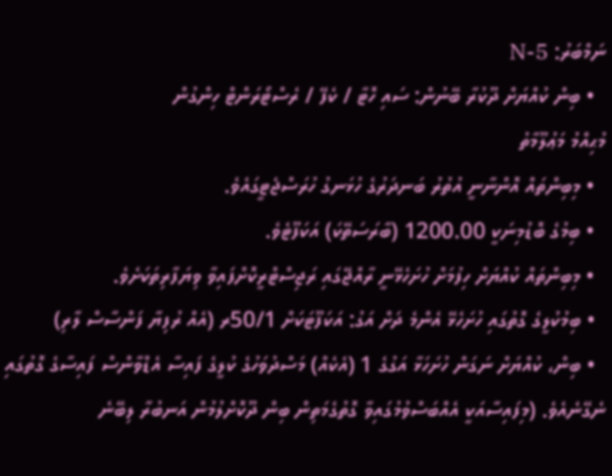ނަމްބަރު: N-5
  • ބިން ކުއްޔަށް ދޫކުރާ ބޭނުން: ސައި ހޮޓާ / ކެފޭ / ރެސްޓޯރަންޓް ހިންގުން
މުޙިއްމު މަޢުލޫމާތު
  • މިބިންތައް އޮންނާނީ އުތުރު ބަނދަރުގެ ހުޅަނގު ހުރަސްޖެޓީގައެވެ.
  • ބިމުގެ ބޮޑުމިނަކީ 1200.00 (ބާރަސަތޭކަ) އަކަފޫޓެވެ.
  • މިބިންތައް ކުއްޔަށް ހިފުމަށް ހުށަހެޅޭނީ ރާއްޖޭގައި ރަޖިސްޓްރީކޮށްފައިވާ ވިޔަފާރިތަކަށެވެ.
  • ބިމުކުލީގެ ގޮތުގައި ހުށަހެޅޭ އެންމެ ދަށް އަގު: އަކަފޫޓަކަށް 50/1ރ (އެއް ރުފިޔާ ފަންސާސް ލާރި)
  • ބިން، ކުއްޔަށް ނަގަން ހުށަހަޅާ އަގުގެ 1 (އެކެއް) މަސްދުވަހުގެ ކުލީގެ ފައިސާ އެޑްވާންސް ފައިސާގެ ގޮތުގައި ނެގޭނެއެވެ. (މިފައިސާއަކީ އެއްބަސްވުމުގައިވާ ގޮތުގެމަތިން ބިން ދޫކޮށްލުމުން އަނބުރާ ލިބޭނެ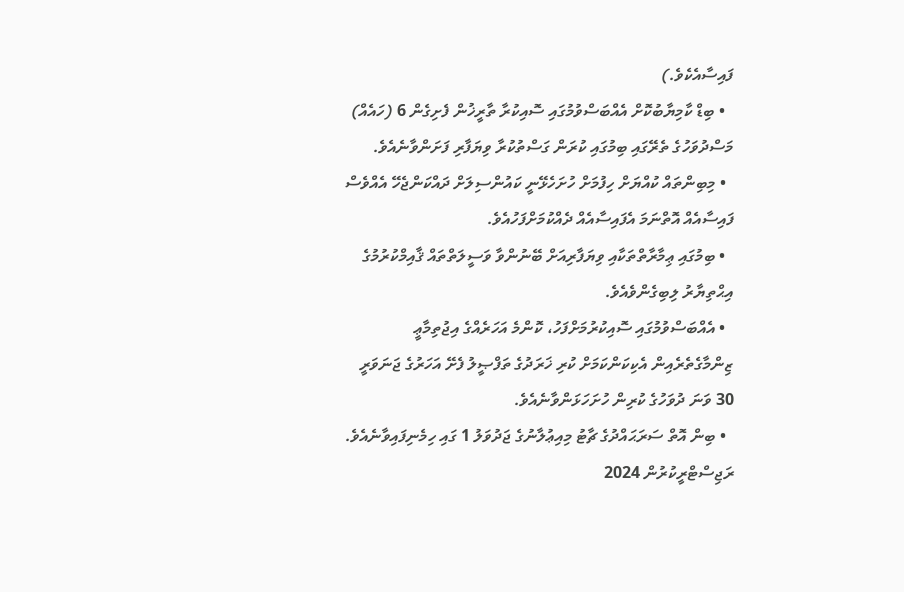ފައިސާއެކެވެ.)
  • ބިޑް ކާމިޔާބުކޮށް އެއްބަސްވުމުގައި ސޮއިކުރާ ތާރީޚުން ފެށިގެން 6 (ހައެއް) މަސްދުވަހުގެ ތެރޭގައި ބިމުގައި ކުރަން ގަސްތުކުރާ ވިޔަފާރި ފަށަންވާނެއެވެ.
  • މިބިންތައް ކުއްޔަށް ހިފުމަށް ހުށަހެޅޭނީ ކައުންސިލަށް ދައްކަންޖެހޭ އެއްވެސް ފައިސާއެއް އޮތްނަމަ އެފައިސާއެއް ދެއްކުމަށްފަހުއެވެ.
  • ބިމުގައި ޢިމާރާތްތަކާއި ވިޔަފާރިއަށް ބޭނުންވާ ވަސީލަތްތައް ޤާއިމްކުރުމުގެ އިޙްތިޔާރު ލިބިގެންވެއެވެ.
  • އެއްބަސްވުމުގައި ސޮއިކުރުމަށްފަހު، ކޮންމެ އަހަރެއްގެ އިޖުތިމާޢީ ޒިންމާގެތެރެއިން އެކިކަންކަމަށް ކުރި ޚަރަދުގެ ތަފްޞީލު ފެށޭ އަހަރުގެ ޖަނަވަރީ 30 ވަނަ ދުވަހުގެ ކުރިން ހުށަހަޅަންވާނެއެވެ.
  • ބިން އޮތް ސަރަޙައްދުގެ ޗާޓު މިއިޢުލާނުގެ ޖަދުވަލު 1 ގައި ހިމެނިފައިވާނެއެވެ.
ރަޖިސްޓްރީކުރުން 2024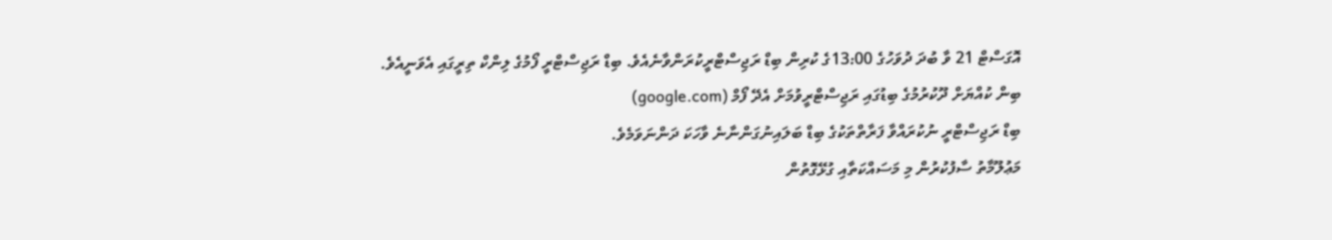އޮގަސްޓް 21 ވާ ބުދަ ދުވަހުގެ 13:00ގެ ކުރިން ބިޑް ރަޖިސްޓްރީކުރަންވާނެއެވެ. ބިޑް ރަޖިސްޓްރީ ފޯމުގެ ލިންކް ތިރީގައި އެވަނީއެވެ.
ބިން ކުއްޔަށް ދޫކުރުމުގެ ބިޑުގައި ރަޖިސްޓްރީވުމަށް އެދޭ ފޯމް (google.com)
ބިޑް ރަޖިސްޓްރީ ނުކުރައްވާ ފަރާތްތަކުގެ ބިޑް ބަލައިނުގަންނާނެ ވާހަކަ ދަންނަވަމެވެ.
މަޢުލޫމާތު ސާފުކުރުން މި މަސައްކަތާއި ގުޅޭގޮތުން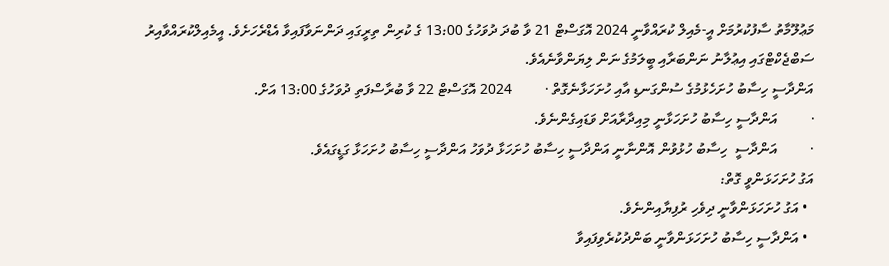މަޢުލޫމާތު ސާފުކުރުމަށް އީ-މެއިލް ކުރައްވާނީ 2024 އޮގަސްޓް 21 ވާ ބުދަ ދުވަހުގެ 13:00 ގެ ކުރިން ތިރީގައި ދަންނަވާފައިވާ އެޑްރެހަށެވެ. އީމެއިލްކުރައްވާއިރު ސަބްޖެކްޓްގައި އިޢުލާނު ނަންބަރާއި ބީލަމުގެ ނަން ލިޔަންވާނެއެވެ.
އަންދާސީ ހިސާބު ހުށަހެޅުމުގެ ސުންގަނޑި އާއި ހުށަހަޅާނެގޮތް ·         2024 އޮގަސްޓް 22 ވާ ބުރާސްފަތި ދުވަހުގެ 13:00 އަށް.
·         އަންދާސީ ހިސާބު ހުށަހަޅާނީ މިއިދާރާއަށް ވަޑައިގެންނެވެ.
·         އަންދާސީ  ހިސާބު ހުޅުވުން އޮންނާނީ އަންދާސީ ހިސާބު ހުށަހަޅާ ދުވަހު އަންދާސީ ހިސާބު ހުށަހަޅާ ގަޑީގައެވެ.
އަގު ހުށަހަޅަންވީ ގޮތް:
  • އަގު ހުށަހަޅަންވާނީ ދިވެހި ރުފިޔާއިންނެވެ.
  • އަންދާސީ ހިސާބު ހުށަހަޅަންވާނީ ބަންދުކުރެވިފައިވާ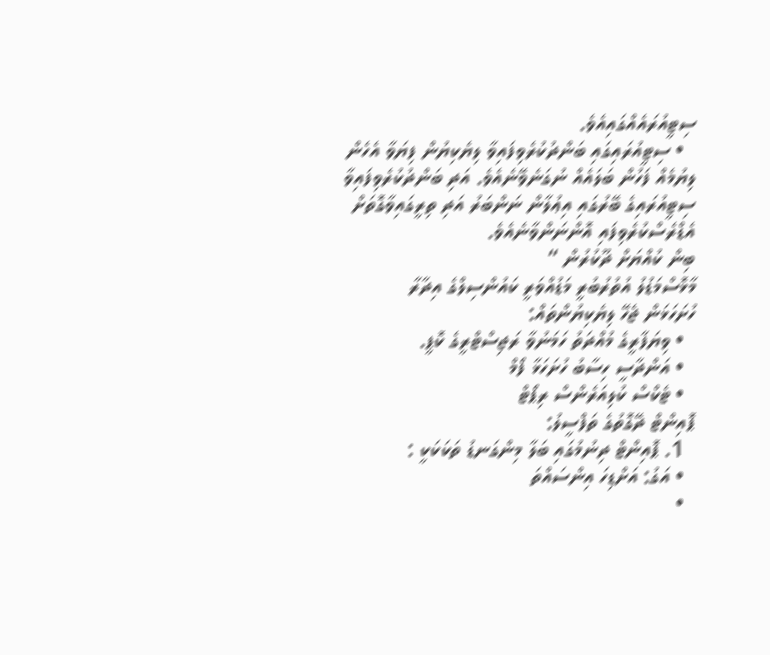ސިޓީއުރައެއްގައިއެވެ.
  • ސިޓީއުރައިގައި ބަންދުކުރެވިފައިވާ ލިޔެކިޔުން ފިޔަވާ އެހެން ލިޔުމެއް ފަހުން ބަލައެއް ނުގަނެވޭނެއެވެ. އަދި ބަންދުކުރެވިފައިވާ ސިޓީއުރައިގެ ބޭރުގައި އިޢުލާން ނަންބަރު އަދި ތިރީގައިވާގޮތަށް އެޑްރެސްކުރެވިފައި އޮންނަންވާނެއެވެ.
ބިން ކުއްޔަށް ދޫކުރުން “
މާޅޮސްމަޑުލު އުތުރުބުރީ މަޑުއްވަރީ ކައުންސިލްގެ އިދާރާ
ހުށަހަޅަން ޖެހޭ ލިޔެކިޔުންތައް:
  • ވިޔަފާރީގެ މުއްދަތު ހަމަނުވާ ރަޖިސްޓްރީގެ ކޮޕީ.
  • އަންދާސީ ހިސާބު ހުށަހަޅާ ފޯމް
  • ޓެކްސް ކުލިއަރެންސް ރިޕޯޓް
ޕޮއިންޓް ދޭގޮތުގެ ތަފްސީލު:
  1. ޕޮއިންޓް ދިނުމުގައި ބަލާ މިންގަނޑު ތަކަކަކީ :
  • އަގު: އަށްޑިހަ އިންސައްތަ
  •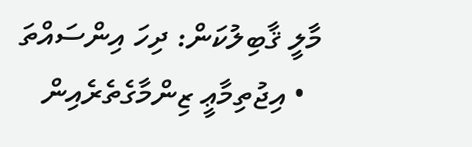މާލީ ޤާބިލުކަން: ދިހަ އިންސައްތަ
  • އިޖުތިމާޢީ ޒިންމާގެތެރެއިން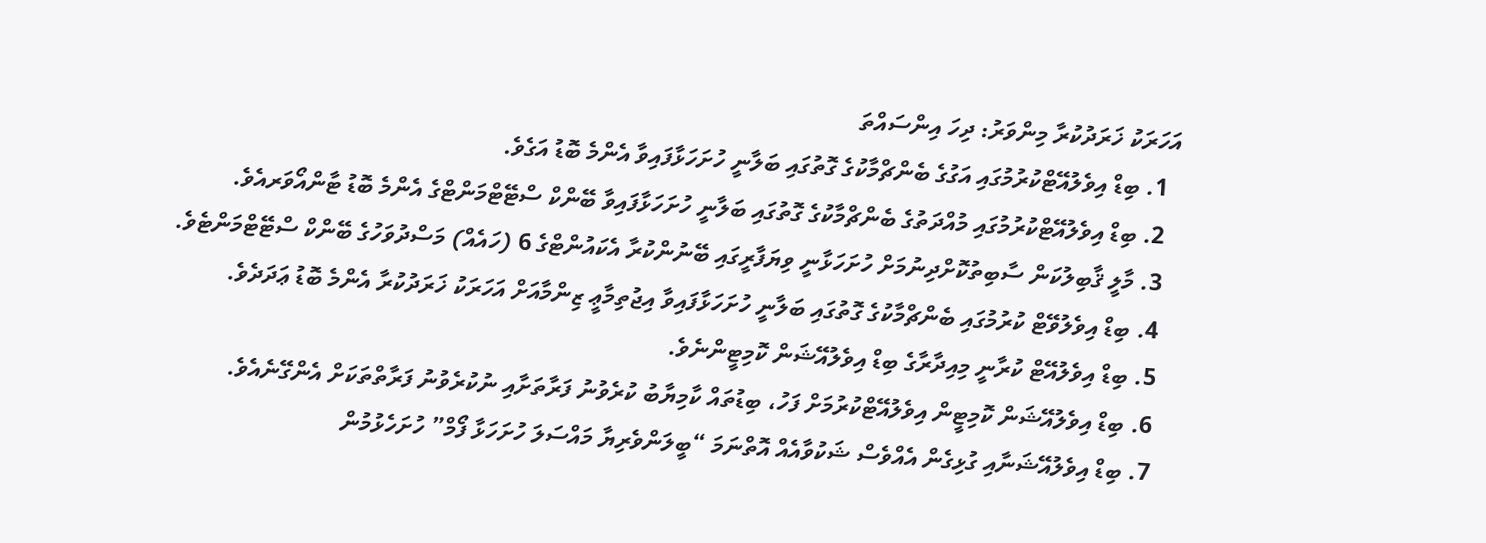އަހަރަކު ޚަރަދުކުރާ މިންވަރު: ދިހަ އިންސައްތަ
  1. ބިޑް އިވެލުއޭޓްކުރުމުގައި އަގުގެ ބެންޗްމާކުގެ ގޮތުގައި ބަލާނީ ހުށަހަޅާފައިވާ އެންމެ ބޮޑު އަގެވެ.
  2. ބިޑް އިވެލުއޭޓްކުރުމުގައި މުއްދަތުގެ ބެންޗްމާކުގެ ގޮތުގައި ބަލާނީ ހުށަހަޅާފައިވާ ބޭންކް ސްޓޭޓްމަންޓްގެ އެންމެ ބޮޑު ޓާންއޯވަރއެވެ.
  3. މާލީ ޤާބިލުކަން ސާބިތުކޮށްދިނުމަށް ހުށަހަޅާނީ ވިޔަފާރީގައި ބޭނުންކުރާ އެކައުންޓްގެ 6 (ހައެއް) މަސްދުވަހުގެ ބޭންކް ސްޓޭޓްމަންޓެވެ.
  4. ބިޑް އިވެލުވޭޓް ކުރުމުގައި ބެންޗްމާކުގެ ގޮތުގައި ބަލާނީ ހުށަހަޅާފައިވާ އިޖުތިމާޢީ ޒިންމާއަށް އަހަރަކު ޚަރަދުކުރާ އެންމެ ބޮޑު ޢަދަދެވެ.
  5. ބިޑް އިވެލުއޭޓް ކުރާނީ މިއިދާރާގެ ބިޑް އިވެލުއޭޝަން ކޮމިޓީންނެވެ.
  6. ބިޑް އިވެލުއޭޝަން ކޮމިޓީން އިވެލުއޭޓްކުރުމަށް ފަހު، ބިޑުތައް ކާމިޔާބު ކުރެވުނު ފަރާތަށާއި ނުކުރެވުނު ފަރާތްތަކަށް އެންގޭނެއެވެ.
  7. ބިޑް އިވެލުއޭޝަނާއި ގުޅިގެން އެއްވެސް ޝަކުވާއެއް އޮތްނަމަ “ބީލަންވެރިޔާ މައްސަލަ ހުށަހަޅާ ފޯމް” ހުށަހެޅުމުން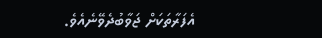އެފަރާތަކަށް ޖަވާބުދެވޭނެއެވެ.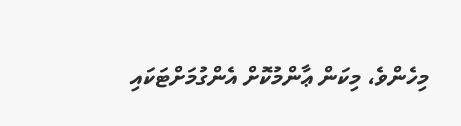މިހެންވެ، މިކަން ޢާންމުކޮށް އެންގުމަށްޓަކައި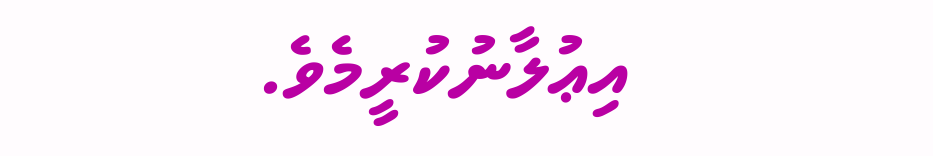އިޢުލާނުކުރީމެވެ.